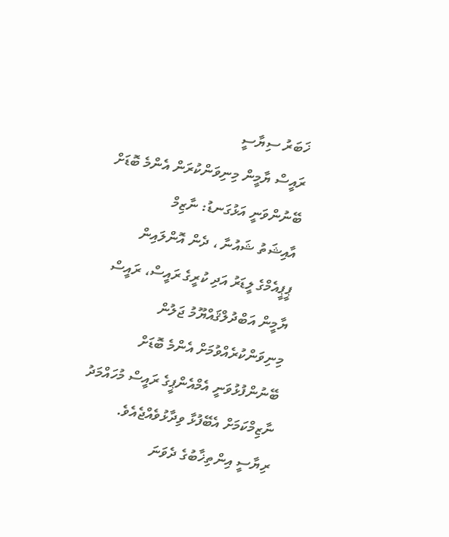ޚަބަރު ސިޔާސީ
ރައީސް ޔާމީން މިނިވަންކުރަން އެންމެ ބޮޑަށް ބޭނުންވަނީ އަޅުގަނޑު: ނާޒިމް
އާއިޝަތު ޝައުނާ ، ދެން އޮންލައިން
ޕީޕީއެމްގެ ލީޑަރު އަދި ކުރީގެ ރައީސް، ރައީސް ޔާމީން އަބްދުލްޤައްޔޫމު ޖަލުން މިނިވަންކުރެއްވުމަށް އެންމެ ބޮޑަށް ބޭނުންފުޅުވަނީ އެމްއެންޕީގެ ރައީސް މުހައްމަދު ނާޒިމްކަމަށް އެބޭފުޅާ ވިދާޅުވެއްޖެއެވެ.
ރިޔާސީ އިންތިޚާބުގެ ދެވަނަ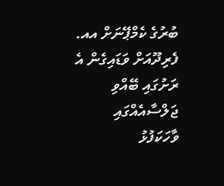ބުރުގެ ކެމްޕޭނަށް އއ. ފެރިދޫއަށް ވަޑައިގެން އެ ރަށުގައި ބޭއްވި ޖަލްސާއެއްގައި ވާހަކަފުޅު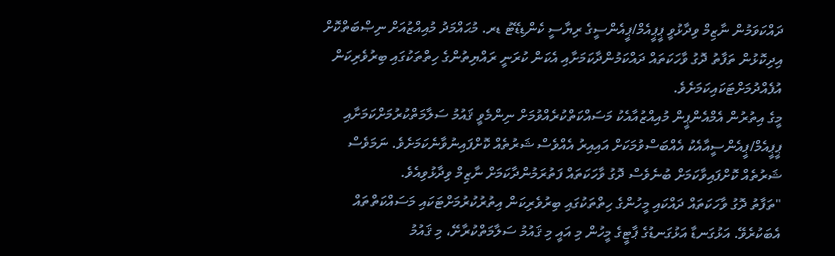ދައްކަވަމުން ނާޒިމް ވިދާޅުވީ ޕީޕީއެމް/ޕީއެންސީގެ ރިޔާސީ ކެންޑިޑޭޓު ޑރ. މުޙައްމަދު މުއިއްޒުއަށް ނިޞްބަތްކޮށް އިދިކޮޅުން ތަފާތު ދޮގު ވާހަކަތައް ދައްކަމުންދާކަމަށާއި އެކަން ކުރަނީ ރައްޔިތުންގެ ހިތްތަކުގައި ބިރުވެރިކަން އުފެއްދުމަށްޓަކައިކަމަށެވެ.
މީގެ އިތުރުން އެމްއެންޕީން މުއިއްޒުއާއެކު މަސައްކަތްކުރެއްވުމަށް ނިންމެވީ ޤައުމު ސަލާމަތްކުރުމަށްކަމަށާއި ޕީޕީއެމް/ޕީއެންސީއާއެކު އެއްބަސްވުމަކަށް އައިއިރު އެއްވެސް ޝަރުތެއް ކޮށްފައިނުވާނެކަމަށެވެ. ނަމަވެސް ޝަރުތެއް ކޮށްފައިވާކަމަށް ބުނެވެސް ދޮގު ވާހަކަތައް ފަތުރަމުންދާކަމަށް ނާޒިމް ވިދާޅުވިއެވެ.
"ތަފާތު ދޮގު ވާހަކަތައް ދައްކައި މީހުންގެ ހިތްތަކުގައި ބިރުވެރިކަން އިތުރުކުރުމަށްޓަކައި މަސައްކަތްތައް އެބަކުރެވޭ. އަޅުގަނޑާ އަޅުގަނޑުގެ ޕާޓީގެ މީހުން މި އައީ މި ޤައުމު ސަލާމަތްކުރާށޭ، މި ޤައުމު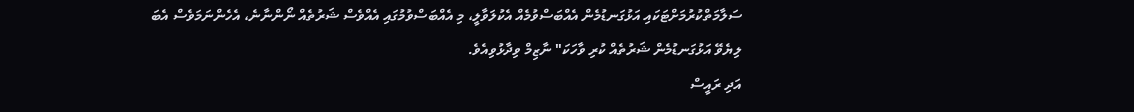ސަލާމަތްކުރުމަށްޓަކައި އަޅުގަނޑުމެން އެއްބަސްވުމެއް އެކުލަވާލީ، މި އެއްބަސްވުމުގައި އެއްވެސް ޝަރުތެއް ނޯންނާނެ، އެހެންނަމަވެސް އެބަ ލިޔެވޭ އަޅުގަނޑުމެން ޝަރުތެއް ކުރި ވާހަކަ" ނާޒިމް ވިދާޅުވިއެވެ.
އަދި ރައީސް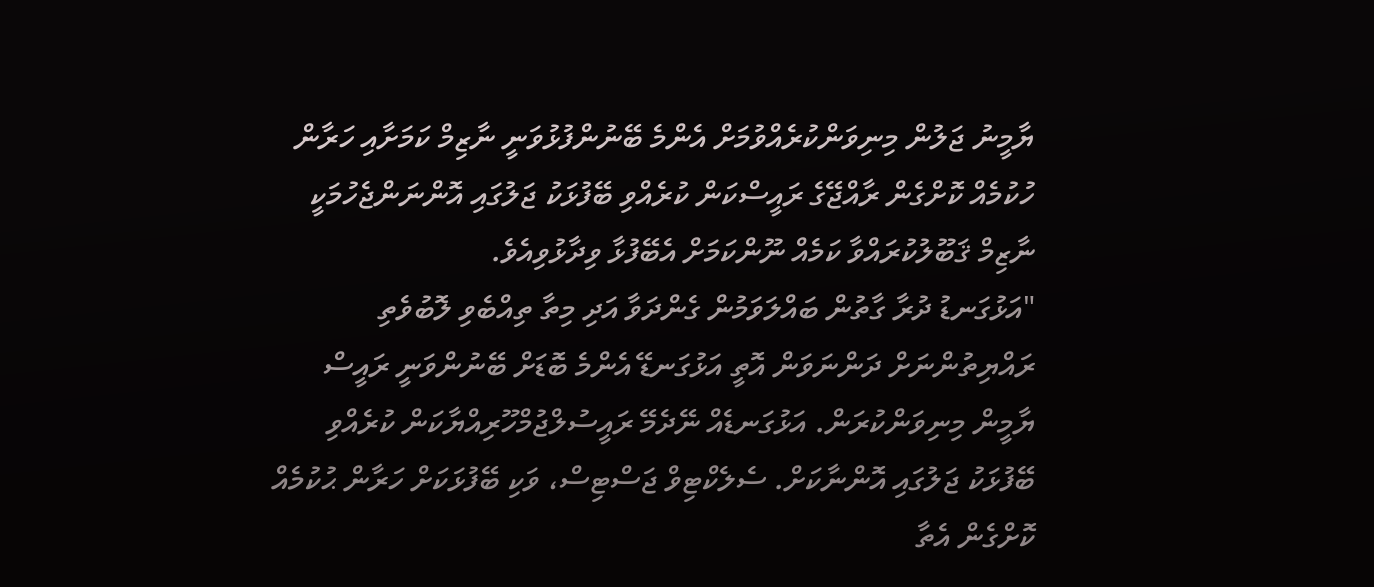ޔާމީނު ޖަލުން މިނިވަންކުރެއްވުމަށް އެންމެ ބޭނުންފުޅުވަނީ ނާޒިމް ކަމަށާއި ހަރާން ހުކުމެއް ކޮށްގެން ރާއްޖޭގެ ރައީސްކަން ކުރެއްވި ބޭފުޅަކު ޖަލުގައި އޮންނަންޖެހުމަކީ ނާޒިމް ޤަބޫލުކުރައްވާ ކަމެއް ނޫންކަމަށް އެބޭފުޅާ ވިދާޅުވިއެވެ.
"އަޅުގަނޑު ދުރާ ގާތުން ބައްލަވަމުން ގެންދަވާ އަދި މިތާ ތިއްބެވި ލޮބުވެތި ރައްޔިތުންނަށް ދަންނަވަން އޮތީ އަޅުގަނޑޭ އެންމެ ބޮޑަށް ބޭނުންވަނީ ރައީސް ޔާމީން މިނިވަންކުރަން. އަޅުގަނޑެއް ނޭދެމޭ ރައީސުލްޖުމްހޫރިއްޔާކަން ކުރެއްވި ބޭފުޅަކު ޖަލުގައި އޮންނާކަށް. ސެލެކްޓިވް ޖަސްޓިސް، ވަކި ބޭފުޅަކަށް ހަރާން ޙުކުމެއް ކޮށްގެން އެތާ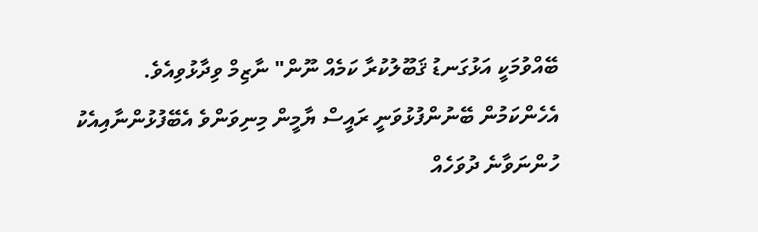ބޭއްވުމަކީ އަޅުގަނޑު ޤަބޫލުކުރާ ކަމެއް ނޫން" ނާޒިމް ވިދާޅުވިއެވެ.
އެހެންކަމުން ބޭނުންފުޅުވަނީ ރައީސް ޔާމީން މިނިވަންވެ އެބޭފުޅުންނާއިއެކު ހުންނަވާނެ ދުވަހެއް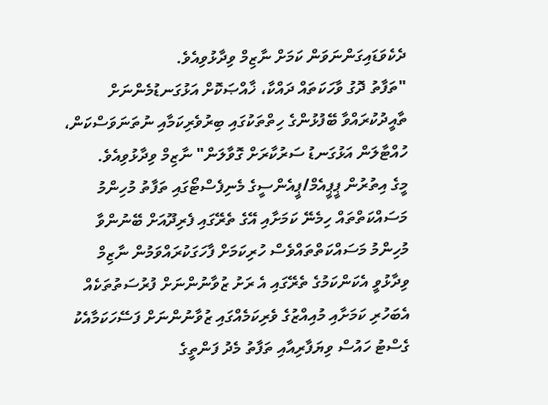ދެކެވަޑައިގަންނަވަން ކަމަށް ނާޒިމް ވިދާޅުވިއެވެ.
"ތަފާތު ދޮގު ވާހަކަތައް ދައްކާ، ޚާއްޞަކޮށް އަޅުގަނޑުމެންނަށް ތާއީދުކުރައްވާ ބޭފުޅުންގެ ހިތްތަކުގައި ބިރުވެރިކަމާއި ނުތަނަވަސްކަން، ހުއްޓާލަން އަޅުގަނޑު ސަރުކާރަށް ގޮވާލަން" ނާޒިމް ވިދާޅުވިއެވެ.
މީގެ އިތުރުން ޕީޕީއެމް/ޕީއެންސީގެ މެނިފެސްޓޯގައި ތަފާތު މުހިންމު މަސައްކަތްތައް ހިމެނޭ ކަމަށާއި އޭގެ ތެރޭގައި ފެރިދޫއަށް ބޭނުންވާ މުހިންމު މަސައްކަތްތައްވެސް ހުރިކަމަށް ފާހަގަކުރައްވަމުން ނާޒިމް ވިދާޅުވީ އެކަންކަމުގެ ތެރޭގައި އެ ރަށު ޒުވާނުންނަށް ފުރުސަތުތަކެއް އެބަހުރި ކަމަށާއި މުއިއްޒުގެ ވެރިކަމެއްގައި ޒުވާނުންނަށް ފަސޭހަކަމާއެކު ގެސްޓު ހައުސް ވިޔަފާރިއާއި ތަފާތު މެދު ފަންތީގެ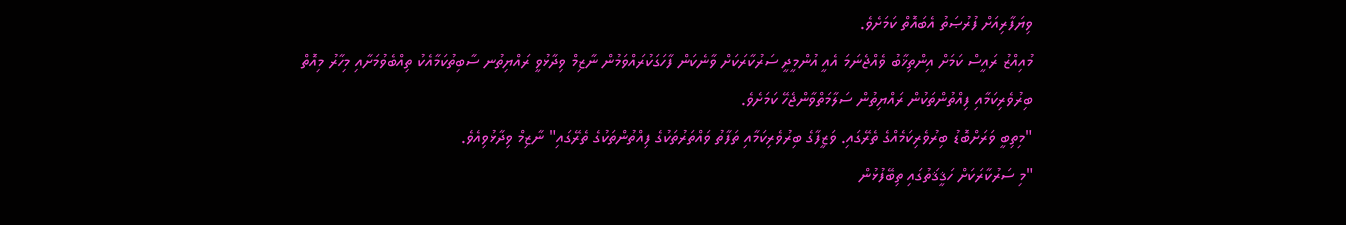ވިޔަފާރިއަށް ފުރުޞަތު އެބައޮތް ކަމަށެވެ.
މުއިއްޒު ރައީސް ކަމަށް އިންތިޚާބު ވެއްޖެނަމަ އެއީ އުންމީދީ ސަރުކާރަކަށް ވާނެކަން ފާހަގަކުރައްވަމުން ނާޒިމް ވިދާޅުވީ ރައްޔިތުނ ސާބިތުކަމާއެކު ތިއްބެވުމަށާއި މިހާރު މިއޮތް ބިރުވެރިކަމާއި ފިއްތުންތަކުން ރައްޔިތުން ސަލާމަތްވާންޖެހޭ ކަމަށެވެ.
"މިތިބީ ވަރަށްބޮޑު ބިރުވެރިކަމެއްގެ ތެރޭގައި. ވަޒީފާގެ ބިރުވެރިކަމާއި ތަފާތު ވައްތަރުތަކުގެ ފިއްތުންތަކުގެ ތެރޭގައި" ނާޒިމް ވިދާޅުވިއެވެ.
"މި ސަރުކާރަކަށް ހަޤީޤަތުގައި ތިބޭފުޅުން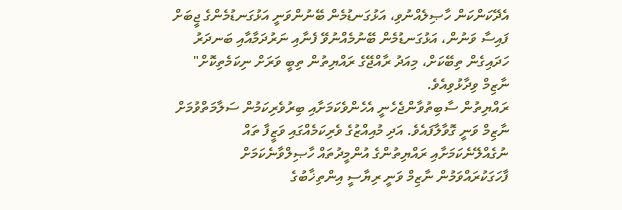އެދޭކަންކަން ހާޞިލެއްނުވި، އަޅުގަނޑުމެން ބޭނުންވަނީ އަޅުގަނޑުމެންގެ ޖީބަށް ފައިސާ ވަނުން، އަޅުގަނޑުމެން ބޭނުމެއްނުވޭ ފެނާއި ނަރުދަމާއާއި ބަނދަރު ހަދައިގެން ތިބޭކަށް، މިއަދު ރާއްޖޭގެ ރައްޔިތުން ތިބީ ވަރަށް ނިކަމެތިކޮށް" ނާޒިމް ވިދާޅުވިއެވެ.
ރައްޔިތުން ސާބިތުވާންޖެހެނީ އެހެންވެކަމަށާއި ބިރުވެރިކަމުން ސަލާމަތްވުމަށް ނާޒިމް ވަނީ ގޮވާލާފައެވެ. އަދި މުއިއްޒުގެ ވެރިކަމެއްގައި ވަޒީފާ ތައް ނުގެއްލޭނެކަމަށާއި ރައްޔިތުންގެ އުންމީދުތައް ހާޞިލްވާނެކަމަށް ފާހަގަކުރައްވަމުން ނާޒިމް ވަނީ ރިޔާސީ އިންތިޚާބުގެ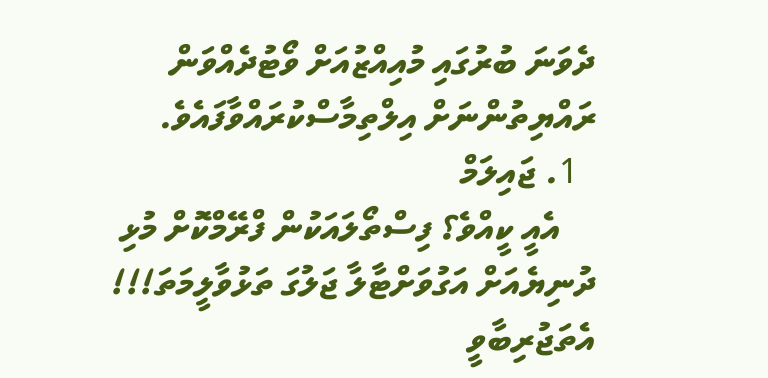ދެވަނަ ބުރުގައި މުއިއްޒުއަށް ވޯޓުދެއްވަން ރައްޔިތުންނަށް އިލްތިމާސްކުރައްވާފައެވެ.
  1. ޖައިލަމް
    އެއީ ކީއްވެ؟ ފިސްތޯލައަކުން ފްރޭމްކޮށް މުޅި ދުނިޔެއަށް އަގުވަށްޓާލާ ޖަލުގަ ތަޅުވާލީމަތަ!!! އެތަޖުރިބާވީ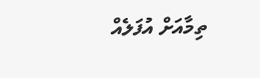ތިމާއަށް އުފަލެއް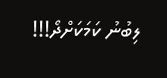ލިބުނު ކަމަކަށްދޯ!!!